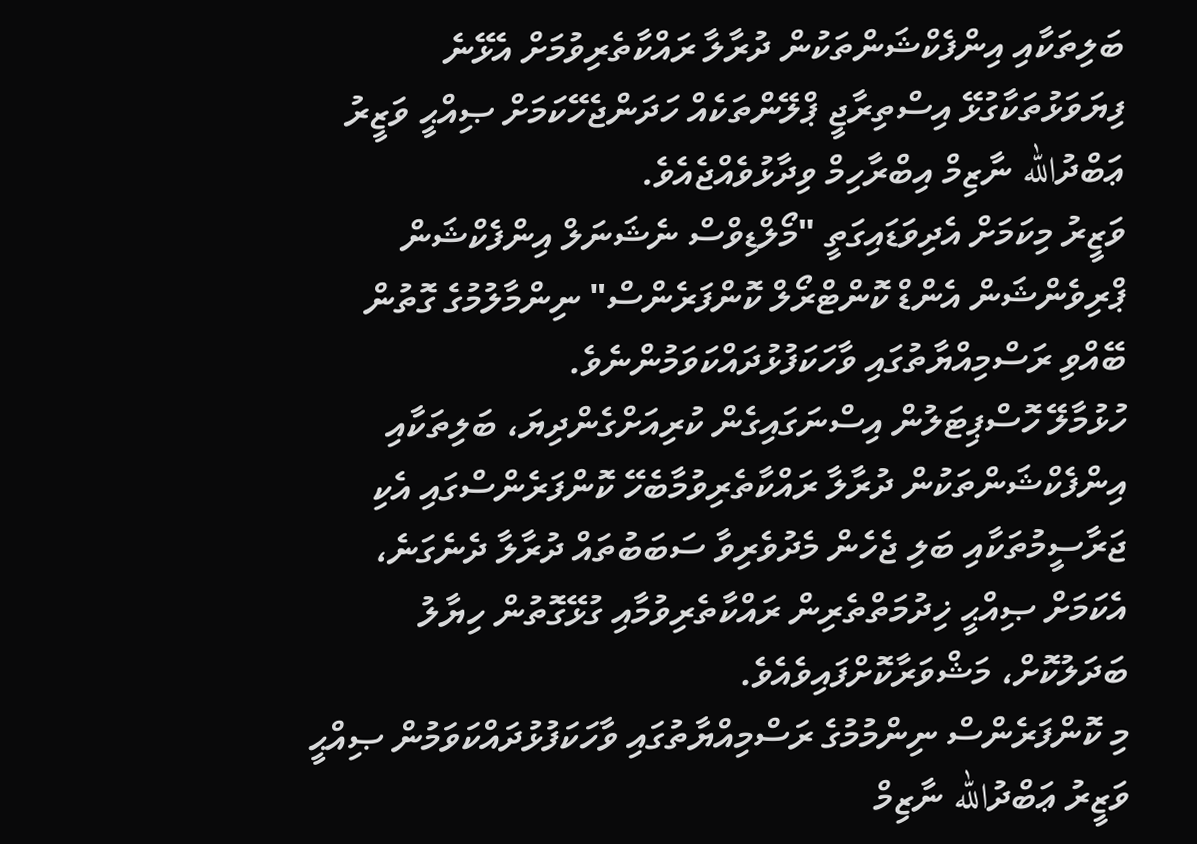ބަލިތަކާއި އިންފެކްޝަންތަކުން ދުރާލާ ރައްކާތެރިވުމަށް އެޅޭނެ ފިޔަވަޅުތަކާގުޅޭ އިސްތިރާޖީ ޕްލޭންތަކެއް ހަދަންޖެހޭކަމަށް ޞިއްޙީ ވަޒީރު ޢަބްދުالله ނާޒިމް އިބްރާހިމް ވިދާޅުވެއްޖެއެވެ.
ވަޒީރު މިކަމަށް އެދިވަޑައިގަތީ "މޯލްޑިވްސް ނެޝަނަލް އިންފެކްޝަން ޕްރިވެންޝަން އެންޑް ކޮންޓްރޯލް ކޮންފަރެންސް" ނިންމާލުމުގެ ގޮތުން ބޭއްވި ރަސްމިއްޔާތުގައި ވާހަކަފުޅުދައްކަވަމުންނެވެ.
ހުޅުމާލޭ ހޮސްޕިޓަލުން އިސްނަގައިގެން ކުރިއަށްގެންދިޔަ، ބަލިތަކާއި އިންފެކްޝަންތަކުން ދުރާލާ ރައްކާތެރިވުމާބެހޭ ކޮންފަރެންސްގައި އެކި ޖަރާސީމުތަކާއި ބަލި ޖެހެން މެދުވެރިވާ ސަބަބުތައް ދުރާލާ ދެނެގަނެ، އެކަމަށް ޞިއްޙީ ޚިދުމަތްތެރިން ރައްކާތެރިވުމާއި ގުޅޭގޮތުން ހިޔާލު ބަދަލުކޮށް، މަޝްވަރާކޮށްފައިވެއެވެ.
މި ކޮންފަރެންސް ނިންމުމުގެ ރަސްމިއްޔާތުގައި ވާހަކަފުޅުދައްކަވަމުން ޞިއްޙީ ވަޒީރު ޢަބްދުالله ނާޒިމް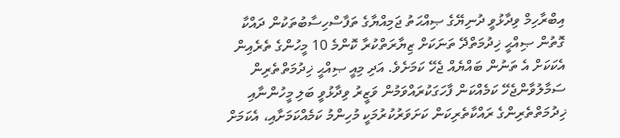އިބްރާހިމް ވިދާޅުވީ ދުނިޔޭގެ ޞިއްޙަތު ޖަމިއްޔާގެ ތަފާސްހިސާބުތަކުން ދައްކާ ގޮތުން ޞިއްޙީ ޚިދުމަތްދޭ ތަނަކަށް ޒިޔާރަތްކުރާ ކޮންމެ 10 މީހުންގެ ތެރެއިން އެކަކަށް އެ ތަނުން ބައްޔެއް ޖެހޭ ކަމަށެވެ. އަދި މިއީ ޞިއްޙީ ޚިދުމަތްތެރިން ސަމާލުވާންޖެހޭ ކަމެއްކަން ފާހަގަކުރައްވަމުން ވަޒީރު ވިދާޅުވީ ބަލި މީހުންނާއި ޚިދުމަތްތެރިންގެ ރައްކާތެރިކަން ކަށަވަރުކުރުމަކީ މުހިންމު ކަމެއްކަމަށާއި، އެކަމަށް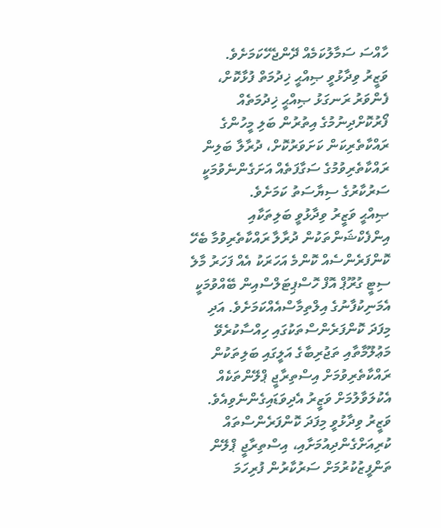ހާއްސަ ސަމާލުކަމެއް ދޭންޖެހޭކަމަށެވެ.
ވަޒީރު ވިދާޅުވީ ޞިއްޙީ ޚިދުމަތް ފުޅާކޮށް، ފެންވަރު ރަނގަޅު ޞިއްޙީ ޚިދުމަތެއް ފޯރުކޮށްދިނުމުގެ އިތުރުން ބަލި މީހުންގެ ރައްކާތެރިކަން ކަށަވަރުކޮށް، ދުރާލާ ބަލިން ރައްކާތެރިވުމުގެ ސަގާފަތެއް އަށަގެންނެވުމަކީ ސަރުކާރުގެ ސިޔާސަތު ކަމަށެވެ.
ޞިއްޙީ ވަޒީރު ވިދާޅުވީ ބަލިތަކާއި އިންފެކްޝަންތަކުން ދުރާލާ ރައްކާތެރިވުމާ ބެހޭ ކޮންފަރެންސެއް ކޮންމެ އަހަރަކު އެއް ފަހަރު މާލެ ސިޓީ ގުރޫޕް އޮފް ހޮސްޕިޓަލްސްއިން ބޭއްވުމަކީ އެމަނިކުފާނުގެ އިލްތިމާސްއެއްކަމަށެވެ. އަދި މިފަދަ ކޮންފަރެންސްތަކުގައި ހިއްސާކުރެވޭ މަޢުލޫމާތާއި ތަޖުރިބާގެ އަލީގައި ބަލިތަކުން ރައްކާތެރިވުމަށް އިސްތިރާޖީ ޕްލޭންތަކެއް އެކުލަވާލުމަށް ވަޒީރު އެދިވަޑައިގެންނެވިއެވެ. ވަޒީރު ވިދާޅުވީ މިފަދަ ކޮންފަރެންސްތައް ކުރިއަށްގެންދިއުމަށާއި، އިސްތިރާޖީ ޕްލޭން ތަންފީޒުކުރުމަށް ސަރުކާރުން ފުރިހަމަ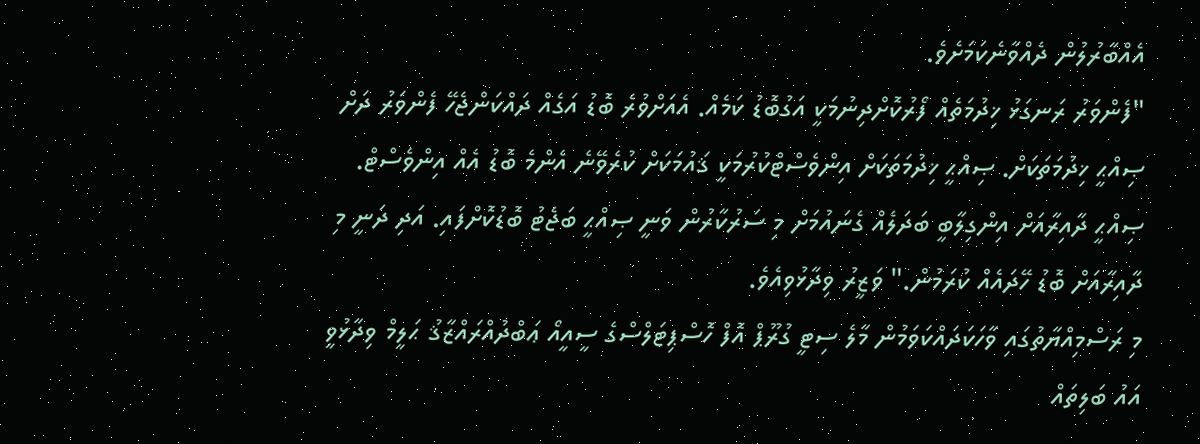އެއްބާރުލުން ދެއްވާނެކަމަށެވެ.
"ފެންވަރު ރަނގަޅު ޚިދުމަތެއް ފޯރުކޮށްދިނުމަކީ އަގުބޮޑު ކަމެއް. އެއަށްވުރެ ބޮޑު އަގެއް ދައްކަންޖެހޭ ފެންވަރު ދަށް ޞިއްޙީ ޚިދުމަތަކަށް. ޞިއްޙީ ޚިދުމަތަކަށް އިންވެސްޓްކުރުމަކީ ޤައުމަކަށް ކުރެވޭނެ އެންމެ ބޮޑު އެއް އިންވެސްޓް. ޞިއްޙީ ދާއިރާއަށް އިންގިލާބީ ބަދަލެއް ގެނައުމަށް މި ސަރުކާރުން ވަނީ ޞިއްޙީ ބަޖެޓު ބޮޑުކޮށްފައި. އަދި ދަނީ މި ދާއިރާއަށް ބޮޑު ހޭދައެއް ކުރަމުން." ވަޒީރު ވިދާޅުވިއެވެ.
މި ރަސްމިއްޔާތުގައި ވާހަކަދައްކަވަމުން މާލެ ސިޓީ ގުރޫޕް އޮފް ހޮސްޕިޓަލްސްގެ ސީއީއޯ ޢަބްދުއްރައްޒާޤު ޙަލީމް ވިދާޅުވީ އައު ބަލިތައް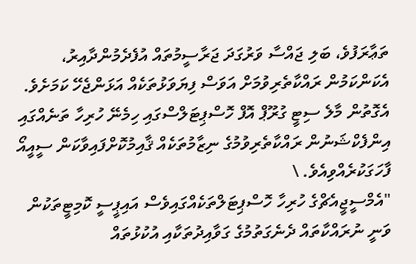ތަޢާރަފުވެ، ބަލި ޖައްސާ ވަރުގަދަ ޖަރާސީމުތައް އުފެދެމުންދާއިރު، އެކަންކަމުން ރައްކާތެރިވުމަށް އަވަސް ފިޔަވަޅުތަކެއް އަޅަންޖެހޭ ކަމަށެވެ. އެގޮތުން މާލެ ސިޓީ ގުރޫޕް އޮފް ހޮސްޕިޓަލްސްގައި ހިމެނޭ ހުރިހާ ތަނެއްގައި އިންފެކްޝަނުން ރައްކާތެރިވުމުގެ ނިޒާމުތަކެއް ޤާއިމުކޮށްފައިވާކަން ސީއީއޯ ފާހަގަކުރެއްވިއެވެ. \
"އެމްސީޖީއެޗްގެ ހުރިހާ ހޮސްޕިޓަލްތަކެއްގައިވެސް އައިޕީސީ ކޮމިޓީތަކުން ވަނީ ނުރައްކާތައް ދެނެގަތުމުގެ ގަވާއިދުތަކާއި އުކުޅުތައް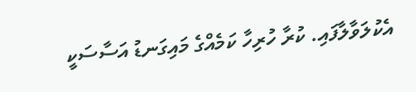އެކުލަވާލާފައި. ކުރާ ހުރިހާ ކަމެއްގެ މައިގަނޑު އަސާސަކީ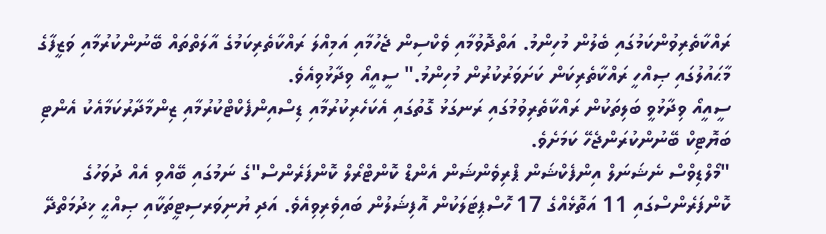ރައްކާތެރިވުންކަމުގައި ބެލުން މުހިންމު. އަތްދޮވުމާއި ވެކްސިން ޖެހުމާއި އަމިއްލަ ރައްކާތެރިކަމުގެ އާލަތްތައް ބޭނުންކުރުމާއި ވަޒީފާގެ މާޙައުލުގައި ޞިއްހީ ރައްކާތެރިކަން ކަށަވަރުކުރުން މުހިންމު." ސީއީއޯ ވިދާޅުވިއެވެ.
ސީއީއޯ ވިދާޅުވީ ބަލިތަކުން ރައްކާތެރިވުމުގައި ރަނގަޅު ގޮތުގައި އެކަހެރިކުރުމާއި ޑިސްއިންފެކްޓްކުރުމާއި ޒިންމާދާރުކަމާއެކު އެންޓި ބަޔޮޓިކް ބޭނުންކުރަންޖެހޭ ކަމަށެވެ.
"މޯލްޑިވްސް ނެޝަނަލް އިންފެކްޝަން ޕްރިވެންޝަން އެންޑް ކޮންޓްރޯލް ކޮންފަރެންސް"ގެ ނަމުގައި ބޭއްވި އެއް ދުވަހުގެ ކޮންފަރެންސްގައި 11 އަތޮޅެއްގެ 17 ހޮސްޕިޓަލަކުން އޮފިޝަލުން ބައިވެރިވިއެވެ. އަދި ޔުނިވަރސިޓީތަކާއި ޞިއްޙީ ޚިދުމަތްދޭ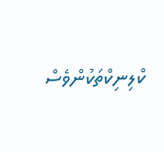ކްލިނިކްތަކުންވެސް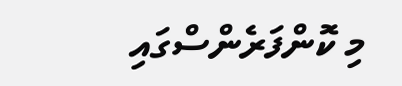މި ކޮންފަރެންސްގައި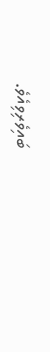ބައިވެރިވިއެވެ.